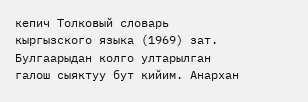кепич Толковый словарь кыргызского языка (1969) зат. Булгаарыдан колго ултарылган галош сыяктуу бут кийим. Анархан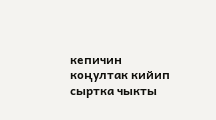кепичин коңултак кийип сыртка чыкты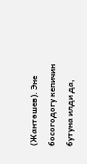(Жантөшев). Эне босогодогу кепичин бутуна илди да,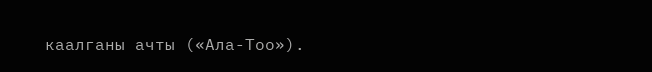каалганы ачты («Ала-Тоо»).